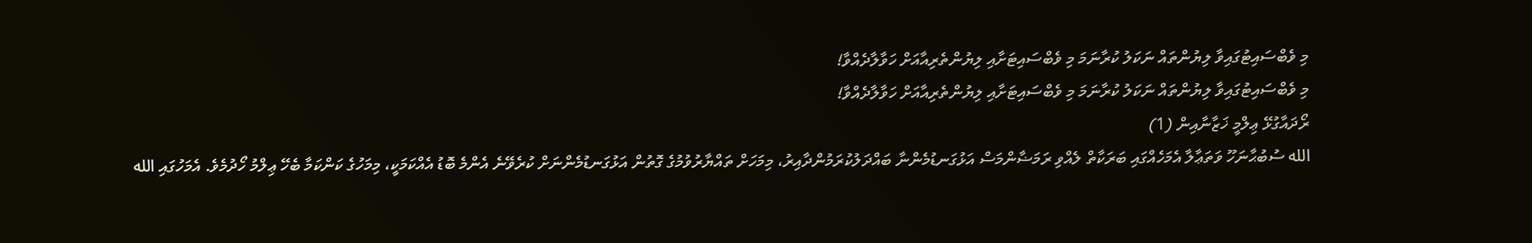މި ވެބްސައިޓުގައިވާ ލިޔުންތައް ނަކަލު ކުރާނަމަ މި ވެބްސައިޓަށާއި ލިޔުންތެރިއާއަށް ހަވާލާދެއްވާ!
މި ވެބްސައިޓުގައިވާ ލިޔުންތައް ނަކަލު ކުރާނަމަ މި ވެބްސައިޓަށާއި ލިޔުންތެރިއާއަށް ހަވާލާދެއްވާ!
ރޯދައާގުޅޭ ޢިލްމީ ޚަޒާނާއިން (1)
الله ސުބުޙާނަހޫ ވަތަޢާލާ އެމަހެއްގައި ބަރަކާތް ލެއްވި ރަމަޟާންމަސް އަޅުގަނޑުމެންނާ ބައްދަލުކުރަމުންދާއިރު، މިމަހަށް ތައްޔާރުވުމުގެ ގޮތުން އަޅުގަނޑުމެންނަށް ކުރެވޭނެ އެންމެ ބޮޑު އެއްކަމަކީ، މިމަހުގެ ކަންކަމާ ބެހޭ ޢިލްމު ހޯދުމެވެ. އެމަހުގައި الله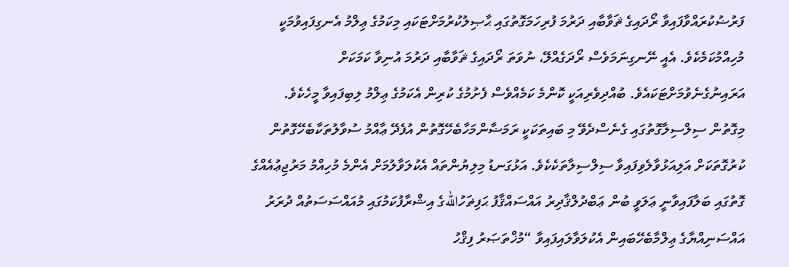ފަރުޟުކުރައްވާފައިވާ ރޯދައިގެ ޘަވާބާއި ދަރުމަ ފުރިހަމަގޮތުގައި ޙާޞިލުކުރުމަށްޓަކައި މިކަމުގެ ޢިލްމު އެނގިފައިވުމަކީ މުހިއްމުކަމެކެވެ. އެއީ ނޭނގިނަމަވެސް ރޯދަގެއްލޭ، ނުވަތަ ރޯދައިގެ ޘަވާބާއި ދަރުމަ އުނިވާ ކަމަކަށް އަރައިނުގެނެވުމަށްޓަކައެވެ. ބުއްދިވެރިއަކީ ކޮންމެ ކަމެއްވެސް ފެށުމުގެ ކުރިން އެކަމުގެ ޢިލްމު ލިބިފައިވާ މީހެކެވެ.
މިގޮތުން ސިލްސިލާގޮތުގައި ގެނެސްދެވޭ މި ބައިތަކަކީ ރަމަޟާންމަހާބެހޭގޮތުން އުފެދޭ ޢާއްމު ސުވާލުތަކާބެހޭގޮތުން ކުރުގޮތަކަށް އަލިއަޅުވާލެވިފައިވާ ސިލްސިލާތަކެކެވެ. އަޅުގަނޑު މިލިޔުންތައް އެކުލަވާލުމަށް އެންމެ މުހިއްމު މަރުޖިޢުއެއްގެ ގޮތުގައި ބަލާފައިވާނީ ޢަލަވީ ބުން ޢަބްދުލްޤާދިރު އައްސައްޤާފު ޙަފިޡަހުاللهގެ އިޝްރާފުކަމުގައި މުއައްސަސަތުއް ދުރަރު އައްސަނިއްޔާގެ ޢިލްމާބެހޭބައިން އެކުލަވާލައިފައިވާ “މުޚްތަޞަރު ފިޤްހު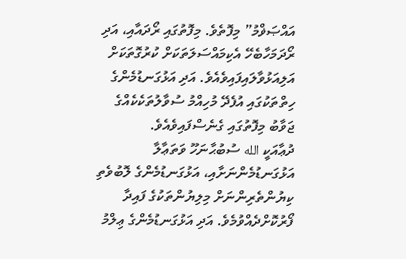އައްޞަޥްމު” މިފޮތެވެ. މިފޮތުގައި ރޯދައާއި، އަދި ރޯދަމަހާބެހޭ އެކިމައްސަލަތަކަށް ކުރުގޮތަކަށް އަލިއަޅުވާލައިފައިވެއެވެ. އަދި އަޅުގަނޑުމެންގެ ހިތްތަކުގައި އުފެދޭ މުހިއްމު ސުވާލުތަކެކެއްގެ ޖަވާބު މިފޮތުގައި ގެނެސްފައިވެއެވެ.
ދުޢާއަކީ الله ސުބުޙާނަހޫ ވަތަޢާލާ އަޅުގަނޑުމެންނަށާއި، އަޅުގަނޑުމެންގެ ލޮބުވެތި ކިޔުންތެރިންނަށް މިލިޔުންތަކުގެ ފައިދާ ފޯރުކޮށްދެއްވުމެވެ. އަދި އަޅުގަނޑުމެންގެ ޢިލްމު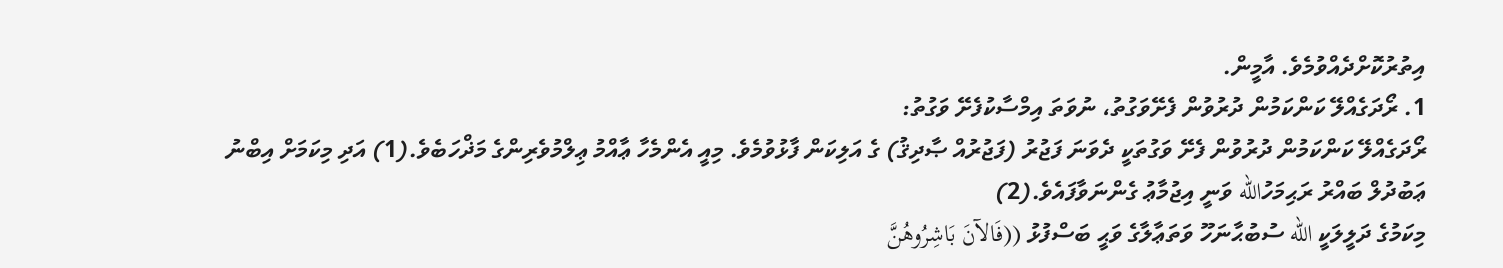އިތުރުކޮށްދެއްވުމެވެ. އާމީން.
1. ރޯދަގެއްލޭ ކަންކަމުން ދުރުވުން ފެށޭވަގުތު، ނުވަތަ އިމްސާކުފެށޭ ވަގުތު:
ރޯދަގެއްލޭ ކަންކަމުން ދުރުވުން ފެށޭ ވަގުތަކީ ދެވަނަ ފަޖުރު (ފަޖުރުއް ޞާދިޤު) ގެ އަލިކަން ފާޅުވުމެވެ. މިއީ އެންމެހާ ޢާއްމު ޢިލްމުވެރިންގެ މަޛްހަބެވެ.(1) އަދި މިކަމަށް އިބްނު ޢަބުދުލް ބައްރު ރަޙިމަހުالله ވަނީ އިޖުމާޢު ގެންނަވާފައެވެ.(2)
މިކަމުގެ ދަލީލަކީ الله ސުބުޙާނަހޫ ވަތަޢާލާގެ ވަޙީ ބަސްފުޅު ((فَالآنَ بَاشِرُوهُنَّ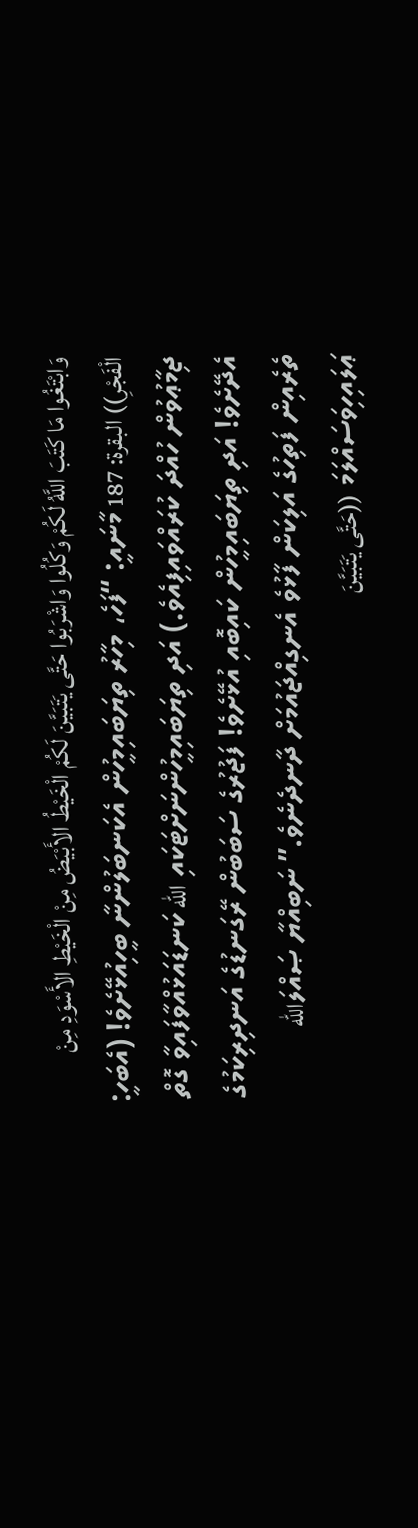وَابْتَغُوا مَا كَتَبَ اللَّهُ لَكُمْ وَكُلُوا وَاشْرَبُوا حَتَّى يَتَبَيَّنَ لَكُمْ الْخَيْطُ الأَبْيَضُ مِنْ الْخَيْطِ الأَسْوَدِ مِنْ الْفَجْرِ)) البقرة: 187 މާނައީ: “ފަހެ، މިހާރު ތިޔަބައިމީހުން އެކަނބަލުންނާ ބީހިއުޅޭށެވެ! (އެބަހީ: ޖިމާޢުވުން ހުއްދަ ކުރައްވައިފިއެވެ.) އަދި ތިޔަބައިމީހުންނަށްޓަކައި الله ކަނޑައަޅުއްވާފައިވާ ގޮތް އެދޭށެވެ! އަދި ތިޔަބައިމީހުން ކައިބޮއި އުޅޭށެވެ! ފަޖުރުގެ ސަބަބުން ރޭގަނޑުގެ އަނދިރިކަމުގެ ތެރެއިން ފަތިހުގެ އަލިކަން ފާޅުވެ އެނގިއްޖައުމަށް ދާނދެނެވެ.” ނަބިއްޔާ ޞައްލަالله ޢަލައިހިވަސައްލަމަ ((حَتَّى يَتَبَيَّنَ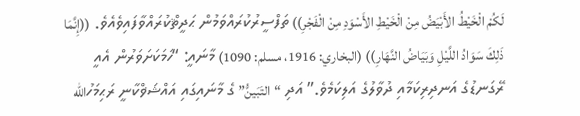لَكُمْ الْخَيْطُ الأَبْيَضُ مِنْ الْخَيْطِ الأَسْوَدِ مِنْ الْفَجْرِ)) ތަފްސީރުކުރައްވަމުން ޙަދީޘްކުރައްވާފައިވެއެވެ. ((إِنَّمَا ذَلِكَ سَوَادُ اللَّيْلِ وَبَيَاضُ النَّهَارِ)) (البخاري: 1916، مسلم: 1090) މާނައީ: “ހަމަކަށަވަރުން އެއީ ރޭގަނޑުގެ އަނދިރިކަމާއި ދުވާލުގެ އަލިކަމެވެ.” އަދި “التَبَينُّ” ގެ މާނައިގައި އައްޝަޥްކާނީ ރަޙިމަހުالله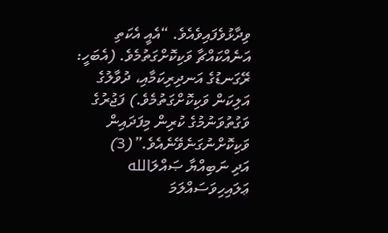ވިދާޅުވެފައިވެއެވެ. “އެއީ އެކަތި އަނެއްކައްޗާ ވަކިކޮށްގަތުމެވެ. (އެބަހީ: ރޭގަނޑުގެ އަނދިރިކަމާއި، ދުވާލުގެ އަލިކަން ވަކިކޮށްގަތުމެވެ.) ފަޖުރުގެ ވަގުތުވަނުމުގެ ކުރިން މިފަދައިން ވަކިކޮށްނުގަނެވޭނެއެވެ.”(3)
އަދި ނަބިއްޔާ ޞައްލަالله ޢަލައިހިވަސައްލަމަ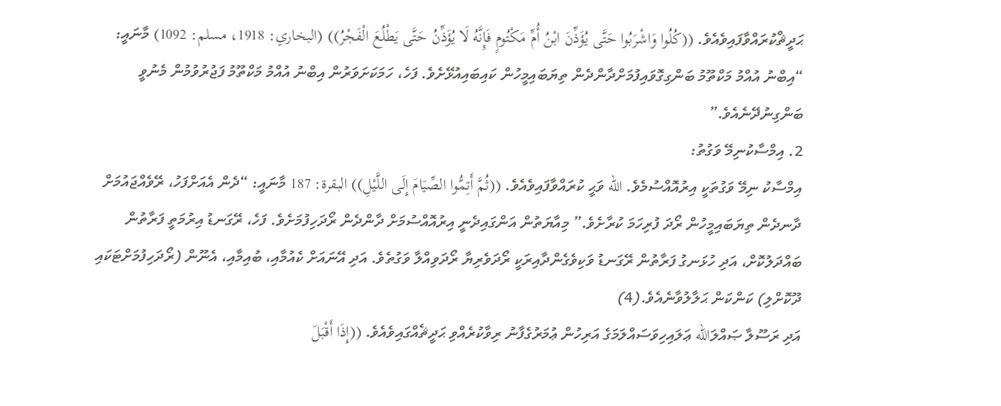ޙަދީޘްކުރައްވާފައިވެއެވެ. ((كُلُوا وَاشْرَبُوا حَتَّى يُؤَذِّنَ ابْنُ أُمِّ مَكْتُومٍ فَإِنَّهُ لَا يُؤَذِّنُ حَتَّى يَطْلُعَ الْفَجْرُ)) (البخاري: 1918، مسلم: 1092) މާނައީ: “އިބްނު އުއްމު މަކްތޫމު ބަންގިގޮވައިފުމަށްދާންދެން ތިޔަބައިމީހުން ކައިބައިއުޅޭށެވެ. ފަހެ، ހަމަކަށަވަރުން އިބްނު އުއްމު މަކްތޫމު ފަޖުރުވުމުން މެނުވީ ބަންގިނުދޭނެއެވެ.”
2. އިމްސާކުނިމޭ ވަގުތު:
އިމްސާކު ނިމޭ ވަގުތަކީ އިރުއޮއްސުމެވެ. الله ވަޙީ ކުރައްވާފައިވެއެވެ. ((ثُمَّ أَتِمُّوا الصِّيَامَ إِلَى اللَّيْلِ)) البقرة: 187 މާނައީ: “ދެން އެއަށްފަހު، ރޭވެއްޖައުމަށް ދާނދެން ތިޔަބައިމީހުން ރޯދަ ފުރިހަމަ ކުރާށެވެ.” މިއާޔަތުން އަންގައިދެނީ އިރުއޮއްސުމަށް ދާންދެން ރޯދަހިފުމަށެވެ. ފަހެ، ރޭގަނޑު އިރުމަތީ ފަރާތުން ބައްދަލުކޮށް، އަދި ހުޅަނގު ފަރާތުން ރޭގަނޑު ވަކިވެގެންދާއިރަކީ ރޯދަވެރިޔާ ރޯދަވިއްލާ ވަގުތެވެ. އަދި އޭނައަށް ކެއުމާއި، ބުއިމާއި، އެނޫން (ރޯދަހިފުމަށްޓަކައި ދޫކޮށްލި) ކަންކަން ޙަލާލުވާނެއެވެ.(4)
އަދި ރަސޫލާ ޞައްލަالله ޢަލައިހިވަސައްލަމަގެ އަރިހުން ޢުމަރުގެފާނު ރިވާކުރެއްވި ޙަދީޘެއްގައިވެއެވެ. ((إِذَا أَقْبَلَ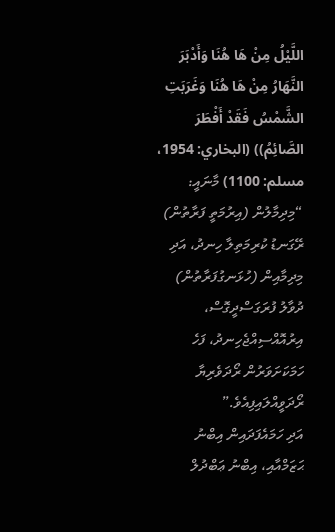اللَّيْلُ مِنْ هَا هُنَا وَأَدْبَرَ النَّهَارُ مِنْ هَا هُنَا وَغَرَبَتِ الشَّمْسُ فَقَدْ أَفْطَرَ الصَّائِمُ)) (البخاري: 1954، مسلم: 1100) މާނައީ: “މިދިމާލުން (އިރުމަތީ ފަރާތުން) ރޭގަނޑު ކުރިމަތިލާ ހިނދު، އަދި މިދިމާއިން (ހުޅަނގުފަރާތުން) ދުވާލު ފުރަގަސްދީގޮސް، އިރުއޮއްސިއްޖެހިނދު، ފަހެ ހަމަކަށަވަރުން ރޯދަވެރިޔާ ރޯދަވީއްލައިފިއެވެ.”
އަދި ހަމައެފަދައިން އިބްނު ޙަޒަމްއާއި، އިބްނު ޢަބްދުލް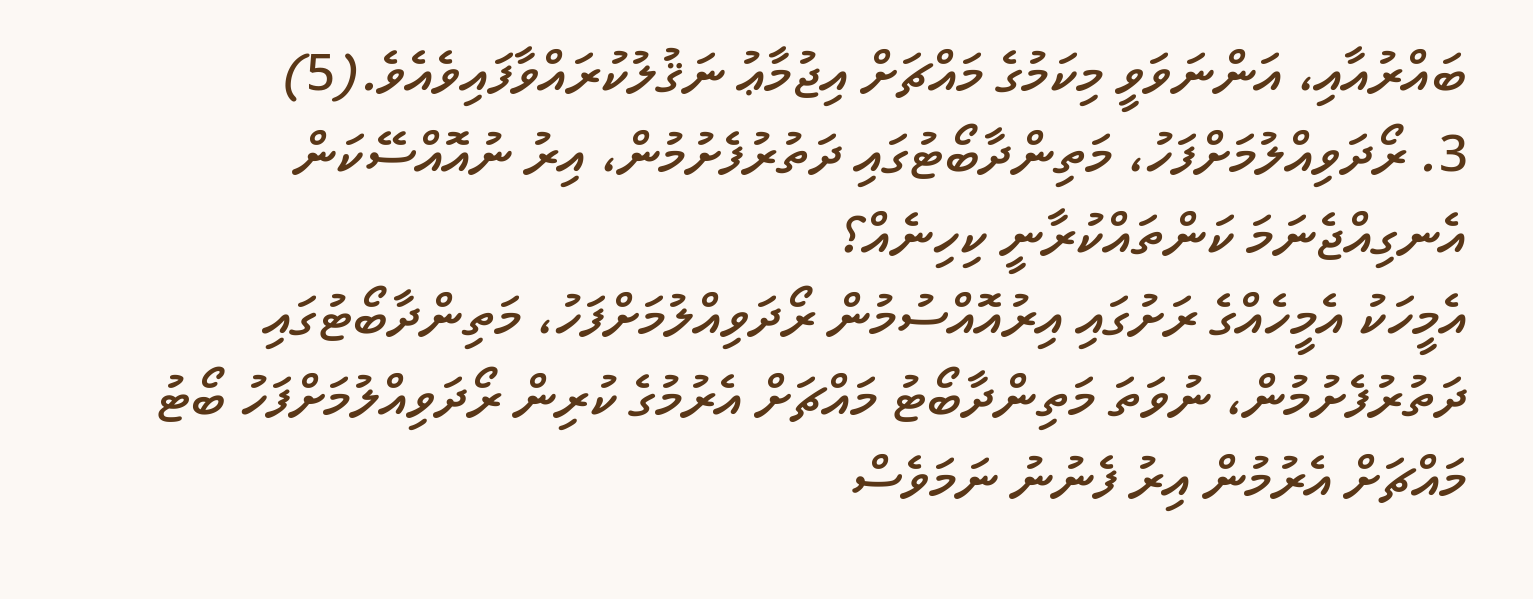ބައްރުއާއި، އަންނަވަވީ މިކަމުގެ މައްޗަށް އިޖުމާޢު ނަޤުލުކުރައްވާފައިވެއެވެ.(5)
3. ރޯދަވިއްލުމަށްފަހު، މަތިންދާބޯޓުގައި ދަތުރުފެށުމުން، އިރު ނުއޮއްސޭކަން އެނގިއްޖެނަމަ ކަންތައްކުރާނީ ކިހިނެއް؟
އެމީހަކު އެމީހެއްގެ ރަށުގައި އިރުއޮއްސުމުން ރޯދަވިއްލުމަށްފަހު، މަތިންދާބޯޓުގައި ދަތުރުފެށުމުން، ނުވަތަ މަތިންދާބޯޓު މައްޗަށް އެރުމުގެ ކުރިން ރޯދަވިއްލުމަށްފަހު ބޯޓު މައްޗަށް އެރުމުން އިރު ފެނުނު ނަމަވެސް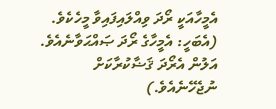އެމީހާއަކީ ރޯދަ ވިއްލައިފައިވާ މީހެކެވެ. (އެބަހީ: އެމީހާގެ ރޯދަ ޞައްޙަވާނެއެވެ. އަލުން އެރޯދަ ޤަޟާކުރާކަށް ނުޖެހޭނެއެވެ.)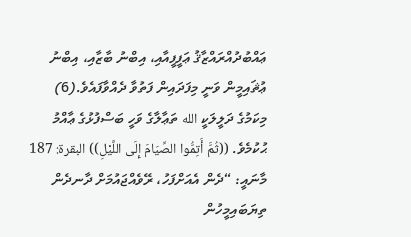ޢައްބުދުއްރައްޒާޤު ޢަފީފީއާއި، އިބްނު ބާޒާއި، އިބްނު ޢުޘައިމީން ވަނީ މިފަދައިން ފަތުވާ ދެއްވާފައެވެ.(6)
މިކަމުގެ ދަލީލަކީ الله ތަޢާލާގެ ވަހީ ބަސްފުޅުގެ ޢާއްމު ޙުކުމެވެ. ((ثُمَّ أَتِمُّوا الصِّيَامَ إِلَى اللَّيْلِ)) البقرة: 187 މާނައީ: “ދެން އެއަށްފަހު، ރޭވެއްޖައުމަށް ދާނދެން ތިޔަބައިމީހުން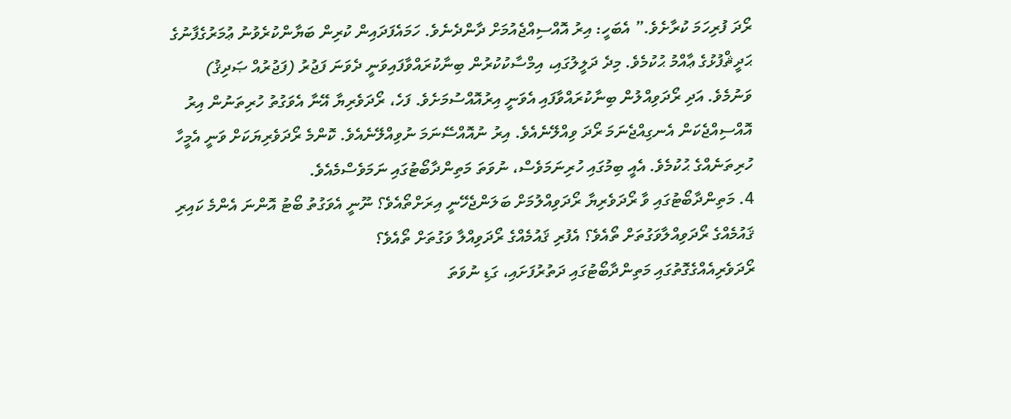ރޯދަ ފުރިހަމަ ކުރާށެވެ.” އެބަހީ: އިރު އޮއްސިއްޖެއުމަށް ދާންދެނެވެ. ހަމައެފަދައިން ކުރިން ބަޔާންކުރެވުނު ޢުމަރުގެފާނުގެ ޙަދީޘްފުޅުގެ ޢާއްމު ޙުކުމެވެ. މިދެ ދަލީލުގައި، އިމްސާކުކުރުން ބިނާކުރައްވާފައިވަނީ ދެވަނަ ފަޖުރު (ފަޖުރުއް ޞަދިޤު) ވަނުމެވެ. އަދި ރޯދަވިއްލުން ބިނާކުރައްވާފައި އެވަނީ އިރުއޮއްސުމަށެވެ. ފަހެ، ރޯދަވެރިޔާ އޭނާ އެވަގުތު ހުރިތަނުން އިރު އޮއްސިއްޖެކަން އެނގިއްޖެނަމަ ރޯދަ ވިއްލޭނެއެވެ. އިރު ނުއޮއްސޭނަމަ ނުވިއްލޭނެއެވެ. ކޮންމެ ރޯދަވެރިޔަކަށް ވަނީ އެމީހާ ހުރިތަނެއްގެ ޙުކުމެވެ. އެއީ ބިމުގައި ހުރިނަމަވެސް، ނުވަތަ މަތިންދާބޯޓުގައި ނަމަވެސްމެއެވެ.
4. މަތިންދާބޯޓުގައި ވާ ރޯދަވެރިޔާ ރޯދަވިއްލުމަށް ބަލަންޖެހޭނީ އިރަށްތޯއެވެ؟ ނޫނީ އެވަގުތު ބޯޓު އޮންނަ އެންމެ ކައިރި ޤައުމެއްގެ ރޯދަވިއްލާވަގުތަށް ތޯއެވެ؟ އެފުރި ޤައުމެއްގެ ރޯދަވިއްލާ ވަގުތަށް ތޯއެވެ؟
ރޯދަވެރިއެއްގެގޮތުގައި މަތިންދާބޯޓުގައި ދަތުރުފަށައި، ގަޑި ނުވަތަ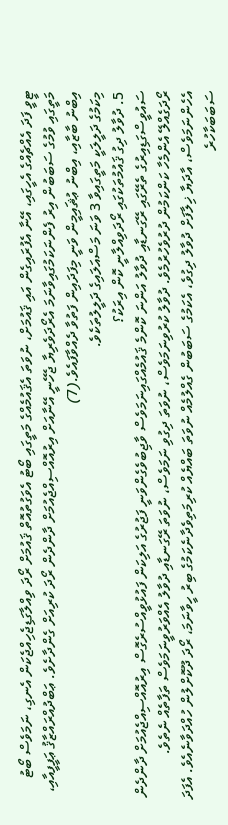ޓީވީ ފަދަ އެއްޗެއްގެ އެހީގައި، އޭނާ އެފުރައިގެން އައި ޤައުމަށް، ނުވަތަ އެޤައުމެއްގެ މަތީގައި ބޯޓު އެވަގުތުއޮތް ޤައުމަށް ރޯދަ ވިއްލާގަޑިޖެހިއްޖެކަން އެނގި، ނަމަވެސް ބޯޓު މަތީގައި ވުމުގެ ސަބަބުން އިރު ފެންނަކަމުގައިވާނަމަ އެރޯދަވެރިޔާ ޖެހޭނީ އޭނާއަށް އިރުއޮއްސިއްޖެއުމަށް ދާންދެން ރޯދަ ކުރިއަށް ގެންދާށެވެ. ޢަބްދުއްރައްޒާޤު ޢަފީފީއާއި، އިބްނު ބާޒާއި، އިބްނު ޢުޘައިމީން ވަނީ މިފަދައިން ފަތުވާ ދެއްވާފައެވެ.(7)
މިކަމުގެ ދަލީލަކީ މަތީގައިވާ 3 ވަނަ މަސްއަލައިގެ ދަލީލުތަކެވެ.
5. ދުވާލު ދިގު ޤައުމުތަކުގައި ރޯދަވިއްލާނީ ކޮން އިރަކު؟
ސައުވީސްގަޑިއިރުގެ ތެރޭގައި ރޭގަނޑާއި ދުވާލު އަންނަ ކޮންމެ ޤައުމެއްގައިނަމަވެސް ވާޖިބުވެގެންވަނީ ފަޖުރުގެ އަލިކަން ފައުޅުވީއްސުރެގޮސް އިރުއޮއްސިއްޖެއުމަށް ދާންދެން ރޯދަގެއްލޭ އެންމެހާ ކަންކަމުން ދުރުވެހުރުމެވެ. ދުވާލު ކުރުވިނަމަވެސް، ނުވަތަ ދިގުވި ނަމަވެސް، ނުވަތަ ރޭގަނޑާއި ދުވާލު އެއްވަރުވީނަމަވެސް ތަފާތެއް ނެތެވެ. އެހެންނަމަވެސް، އާދަޔާ ޚިލާފަށް ދުވާލު ދިގުވެ، އެކަމުގެ ސަބަބުން ގެއްލުމެއް ނުވަތަ ބައްޔެއް ކުރިމަތިވެދާނެކަމުގެ ބިރު ހީވާނަމަ، ރޯދަ ދޫކޮށްލުން ހުއްދަވާނެއެވެ. އެފަދަ ސަބަބަކާހުރެ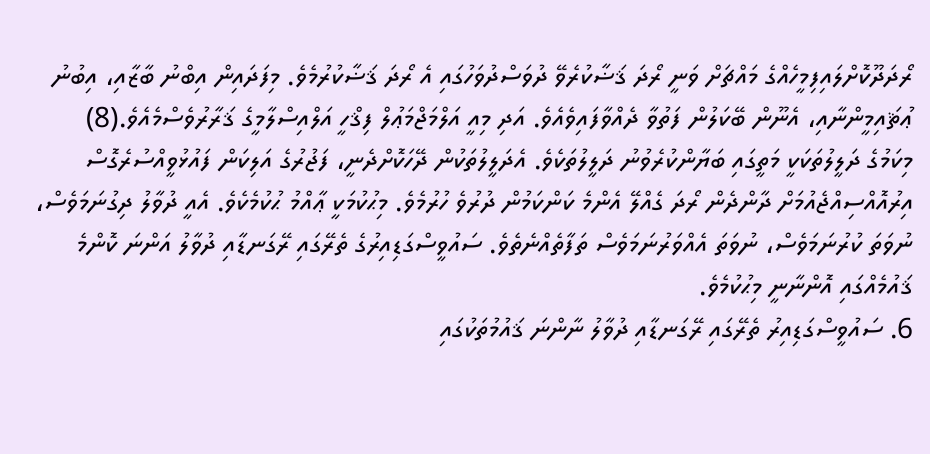ރޯދަދޫކޮށްލައިފިމީހެއްގެ މައްޗަށް ވަނީ ރޯދަ ޤަޟާކުރެވޭ ދުވަސްދުވަހުގައި އެ ރޯދަ ޤަޟާކުރުމެވެ. މިފަދައިން އިބްނު ބާޒާއި، އިބުނު ޢުޘައިމީންނާއި، އެނޫން ބޭކަލުން ފަތުވާ ދެއްވާފައިވެއެވެ. އަދި މިއީ އަލްމަޖްމަޢުލް ފިޤްހީ އަލްއިސްލާމީގެ ޤަރާރުވެސްމެއެވެ.(8)
މިކަމުގެ ދަލީލުތަކަކީ މަތީގައި ބަޔާންކުރެވުނު ދަލީލުތަކެވެ. އެދަލީލުތަކުން ދޭހަކޮށްދެނީ، ފަޖުރުގެ އަލިކަން ފައުޅުވީއްސުރެގޮސް އިރުއޮއްސިއްޖެއުމަށް ދާންދެން ރޯދަ ގެއްލޭ އެންމެ ކަންކަމުން ދުރުވެ ހުރުމެވެ. މިޙުކުމަކީ ޢާއްމު ޙުކުމެކެވެ. އެއީ ދުވާލު ދިގުނަމަވެސް، ނުވަތަ ކުރުނަމަވެސް، ނުވަތަ އެއްވަރުނަމަވެސް ތަފާތެއްނެތެވެ. ސައުވީސްގަޑިއިރުގެ ތެރޭގައި ރޭގަނޑާއި ދުވާލު އަންނަ ކޮންމެ ޤައުމެއްގައި އޮންނާނީ މިޙުކުމެވެ.
6. ސައުވީސްގަޑިއިރު ތެރޭގައި ރޭގަނޑާއި ދުވާލު ނާންނަ ޤައުމުތަކުގައި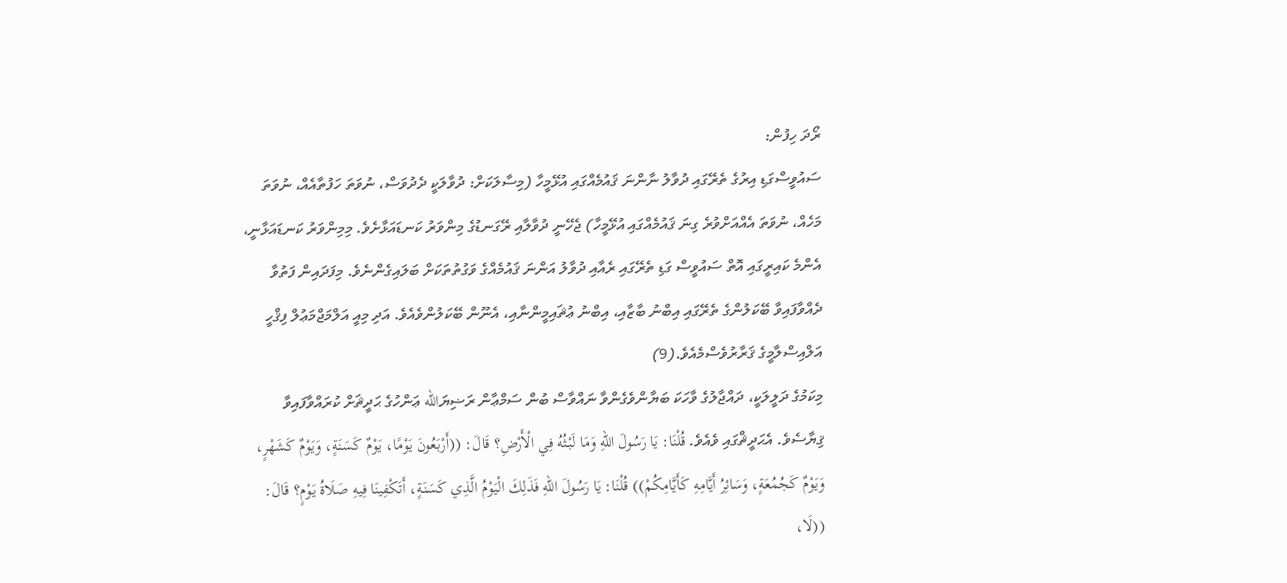ރޯދަ ހިފުން:
ސައުވީސްގަޑި އިރުގެ ތެރޭގައި ދުވާލު ނާންނަ ޤައުމެއްގައި އުޅޭމީހާ (މިސާލަކަށް: ދުވާލަކީ ދެދުވަސް، ނުވަތަ ހަފުތާއެއް، ނުވަތަ މަހެއް، ނުވަތަ އެއްއަށްވުރެ ގިނަ ޤައުމެއްގައި އުޅޭމީހާ) ޖެހޭނީ ދުވާލާއި ރޭގަނޑުގެ މިންވަރު ކަނޑައަޅާށެވެ. މިމިންވަރު ކަނޑައަޅާނީ، އެންމެ ކައިރީގައި އޮތް ސައުވީސް ގަޑި ތެރޭގައި ރެއާއި ދުވާލު އަންނަ ޤައުމެއްގެ ވަގުތުތަކަށް ބަލައިގެންނެވެ. މިފަދައިން ފަތުވާ ދެއްވާފައިވާ ބޭކަލުންގެ ތެރޭގައި އިބްނު ބާޒާއި، އިބްނު ޢުޘައިމީންނާއި، އެނޫން ބޭކަލުންވެއެވެ. އަދި މިއީ އަލްމަޖްމަޢުލް ފިޤްހީ އަލްއިސްލާމީގެ ޤަރާރުވެސްމެއެވެ.(9)
މިކަމުގެ ދަލީލަކީ، ދައްޖާލުގެ ވާހަކަ ބަޔާންވެގެންވާ ނައްވާސް ބުން ސަމްޢާން ރަޟިޔަالله ޢަންހުގެ ޙަދީޘަށް ކުރައްވާފައިވާ ޤިޔާސެވެ. އެޙަދީޘްގައި ވެއެވެ. قُلْنَا: يَا رَسُولَ اللهِ وَمَا لَبْثُهُ فِي الْأَرْضِ؟ قَالَ: ((أَرْبَعُونَ يَوْمًا، يَوْمٌ كَسَنَةٍ، وَيَوْمٌ كَشَهْرٍ، وَيَوْمٌ كَجُمُعَةٍ، وَسَائِرُ أَيَّامِهِ كَأَيَّامِكُمْ)) قُلْنَا: يَا رَسُولَ اللهِ فَذَلِكَ الْيَوْمُ الَّذِي كَسَنَةٍ، أَتَكْفِينَا فِيهِ صَلَاةُ يَوْمٍ؟ قَالَ: ((لَا،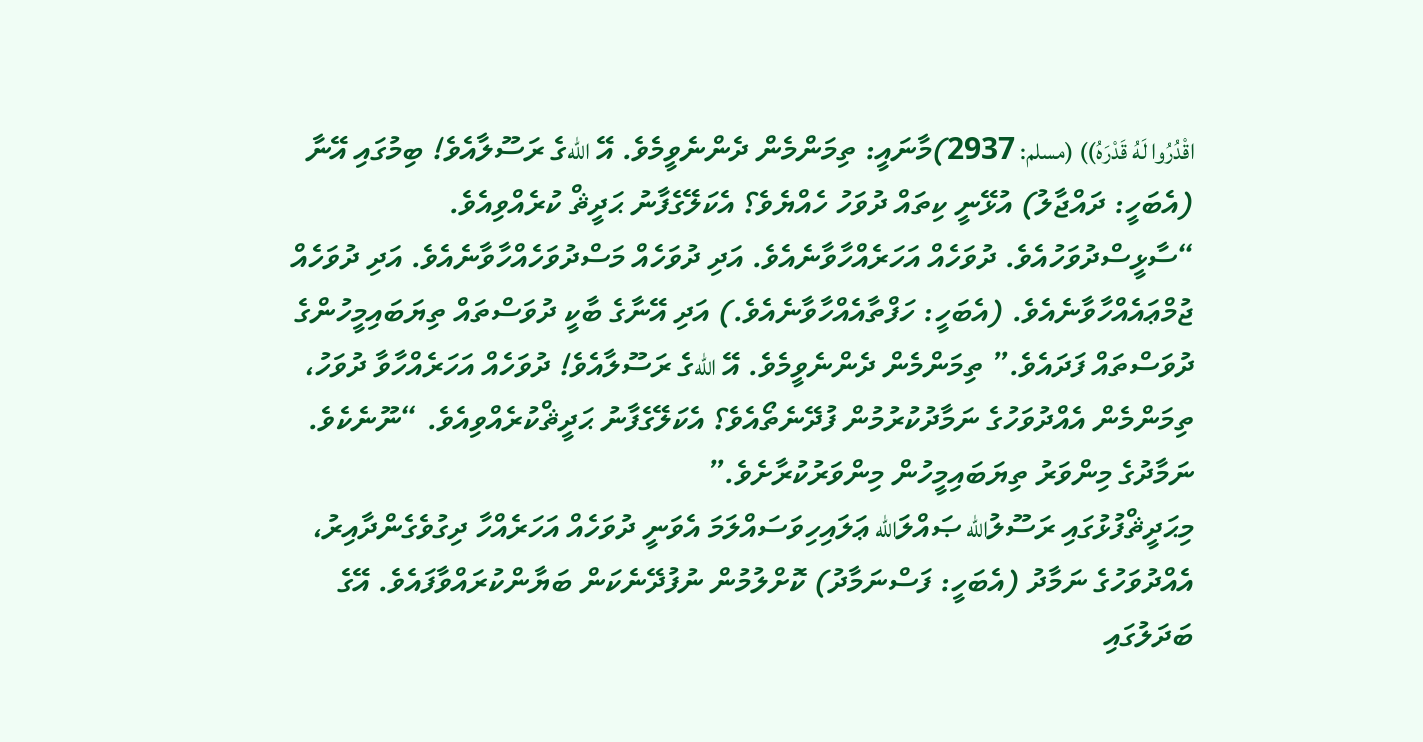اقْدُرُوا لَهُ قَدْرَهُ)) (مسلم: 2937)މާނައީ: ތިމަންމެން ދެންނެވީމެވެ. އޭ اللهގެ ރަސޫލާއެވެ! ބިމުގައި އޭނާ (އެބަހީ: ދައްޖާލު) އުޅޭނީ ކިތައް ދުވަހު ހެއްޔެވެ؟ އެކަލޭގެފާނު ޙަދީޘް ކުރެއްވިއެވެ. “ސާޅީސްދުވަހުއެވެ. ދުވަހެއް އަހަރެއްހާވާނެއެވެ. އަދި ދުވަހެއް މަސްދުވަހެއްހާވާނެއެވެ. އަދި ދުވަހެއް ޖުމްޢައެއްހާވާނެއެވެ. (އެބަހީ: ހަފްތާއެއްހާވާނެއެވެ.) އަދި އޭނާގެ ބާކީ ދުވަސްތައް ތިޔަބައިމީހުންގެ ދުވަސްތައް ފަދައެވެ.” ތިމަންމެން ދެންނެވީމެވެ. އޭ اللهގެ ރަސޫލާއެވެ! ދުވަހެއް އަހަރެއްހާވާ ދުވަހު، ތިމަންމެން އެއްދުވަހުގެ ނަމާދުކުރުމުން ފުދޭނެތޯއެވެ؟ އެކަލޭގެފާނު ޙަދީޘްކުރެއްވިއެވެ. “ނޫނެކެވެ. ނަމާދުގެ މިންވަރު ތިޔަބައިމީހުން މިންވަރުކުރާށެވެ.”
މިޙަދީޘްފުޅުގައި ރަސޫލުالله ޞައްލަالله ޢަލައިހިވަސައްލަމަ އެވަނީ ދުވަހެއް އަހަރެއްހާ ދިގުވެގެންދާއިރު، އެއްދުވަހުގެ ނަމާދު (އެބަހީ: ފަސްނަމާދު) ކޮށްލުމުން ނުފުދޭނެކަން ބަޔާންކުރައްވާފައެވެ. އޭގެ ބަދަލުގައި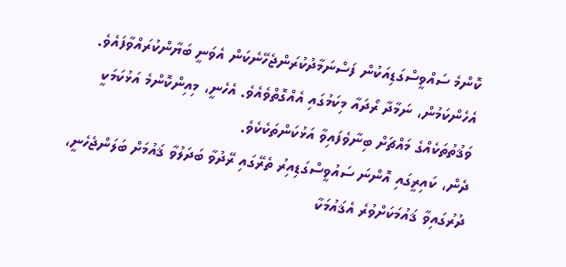ކޮންމެ ސައްވީސްގަޑިއަކުން ފަސްނަމާދުކުރަންޖެހޭނެކަން އެވަނީ ބަޔާންކުރައްވާފައެވެ. އެހެންކަމުން، ނަމާދާ ރޯދައާ މިކަމުގައި އެއްގޮތްވެއެވެ. އެހެނީ، މިއިންކޮންމެ އަޅުކަމަކީ ވަޤުތުތަކެއްގެ މައްޗަށް ބިނާވެފައިވާ އަޅުކަންތަކެކެވެ.
ދެން، ކައިރީގައި އޮންނަ ސައުވީސްގަޑިއިރު ތެރޭގައި ރޭދުވާ ބަދަލުވާ ޤައުމަށް ބަލަންޖެހެނީ، ދުރުގައިވާ ޤައުމަކަށްވުރެ އެޤައުމަކާ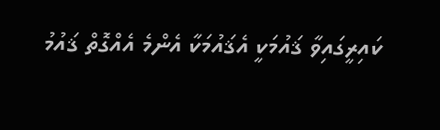ކައިރީގައިވާ ޤައުމަކީ އެޤައުމަކާ އެންމެ އެއްގޮތް ޤައުމު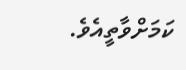ކަމަށްވާތީއެވެ.